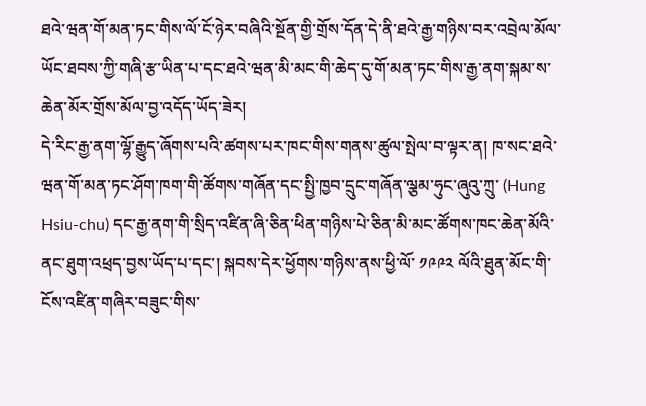ཐའེ་ཝན་གོ་མན་ཏང་གིས་ལོ་ངོ་ཉེར་བཞིའི་སྔོན་གྱི་གྲོས་དོན་དེ་ནི་ཐའེ་རྒྱ་གཉིས་བར་འབྲེལ་མོལ་ཡོང་ཐབས་ཀྱི་གཞི་རྩ་ཡིན་པ་དང་ཐའེ་ཝན་མི་མང་གི་ཆེད་དུ་གོ་མན་ཏང་གིས་རྒྱ་ནག་སྐམ་ས་ཆེན་མོར་གྲོས་མོལ་བྱ་འདོད་ཡོད་ཟེར།
དེ་རིང་རྒྱ་ནག་ལྷོ་རྒྱུད་ཞོགས་པའི་ཚགས་པར་ཁང་གིས་གནས་ཚུལ་སྤེལ་བ་ལྟར་ན། ཁ་སང་ཐའེ་ཝན་གོ་མན་ཏང་ཤོག་ཁག་གི་ཚོགས་གཞོན་དང་སྤྱི་ཁྱབ་དྲུང་གཞོན་ལྕམ་ཧུང་ཞུའུ་ཀྲུ་ (Hung Hsiu-chu) དང་རྒྱ་ནག་གི་སྲིད་འཛིན་ཞི་ཅིན་ཕིན་གཉིས་པེ་ཅིན་མི་མང་ཚོགས་ཁང་ཆེན་མོའི་ནང་ཐུག་འཕྲད་བྱས་ཡོད་པ་དང་། སྐབས་དེར་ཕྱོགས་གཉིས་ནས་ཕྱི་ལོ་ ༡༩༩༢ ལོའི་ཐུན་མོང་གི་ངོས་འཛིན་གཞིར་བཟུང་གིས་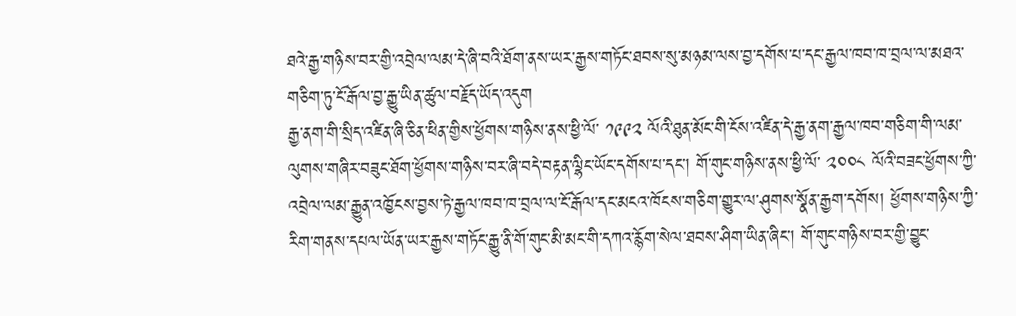ཐའེ་རྒྱ་གཉིས་བར་གྱི་འབྲེལ་ལམ་དེ་ཞི་བའི་ཐོག་ནས་ཡར་རྒྱས་གཏོང་ཐབས་སུ་མཉམ་ལས་བྱ་དགོས་པ་དང་རྒྱལ་ཁབ་ཁ་བྲལ་ལ་མཐའ་གཅིག་ཏུ་ངོ་རྒོལ་བྱ་རྒྱུ་ཡིན་ཚུལ་བརྗོད་ཡོད་འདུག
རྒྱ་ནག་གི་སྲིད་འཛིན་ཞི་ཅིན་ཕིན་གྱིས་ཕྱོགས་གཉིས་ནས་ཕྱི་ལོ་ ༡༩༩༢ ལོའི་ཐུན་མོང་གི་ངོས་འཛིན་དེ་རྒྱ་ནག་རྒྱལ་ཁབ་གཅིག་གི་ལམ་ལུགས་གཞིར་བཟུང་ཐོག་ཕྱོགས་གཉིས་བར་ཞི་བདེ་བརྟན་ལྷིང་ཡོང་དགོས་པ་དང་། གོ་གུང་གཉིས་ནས་ཕྱི་ལོ་ ༢༠༠༨ ལོའི་བཟང་ཕྱོགས་ཀྱི་འབྲེལ་ལམ་རྒྱུན་འཁྱོངས་བྱས་ཏེ་རྒྱལ་ཁབ་ཁ་བྲལ་ལ་ངོ་རྒོལ་དང་མངའ་ཁོངས་གཅིག་གྱུར་ལ་ཤུགས་སྣོན་རྒྱག་དགོས། ཕྱོགས་གཉིས་ཀྱི་རིག་གནས་དཔལ་ཡོན་ཡར་རྒྱས་གཏོང་རྒྱུ་ནི་གོ་གུང་མི་མང་གི་དཀའ་རྙོག་སེལ་ཐབས་ཤིག་ཡིན་ཞིང་། གོ་གུང་གཉིས་བར་གྱི་བྱུང་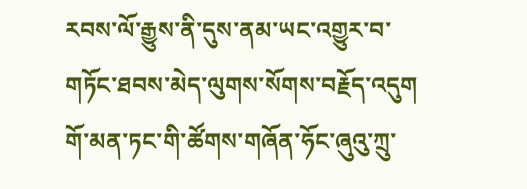རབས་ལོ་རྒྱུས་ནི་དུས་ནམ་ཡང་འགྱུར་བ་གཏོང་ཐབས་མེད་ལུགས་སོགས་བརྗོད་འདུག
གོ་མན་ཏང་གི་ཚོགས་གཞོན་ཧོང་ཞུའུ་ཀྲུ་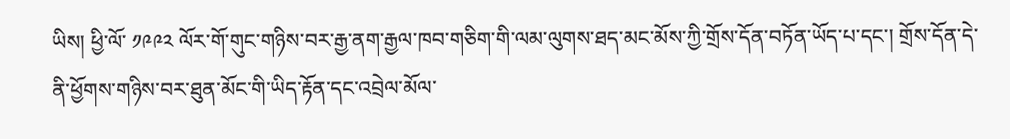ཡིས། ཕྱི་ལོ་ ༡༩༩༢ ལོར་གོ་གུང་གཉིས་བར་རྒྱ་ནག་རྒྱལ་ཁབ་གཅིག་གི་ལམ་ལུགས་ཐད་མང་མོས་ཀྱི་གྲོས་དོན་བཏོན་ཡོད་པ་དང་། གྲོས་དོན་དེ་ནི་ཕྱོགས་གཉིས་བར་ཐུན་མོང་གི་ཡིད་རྟོན་དང་འབྲེལ་མོལ་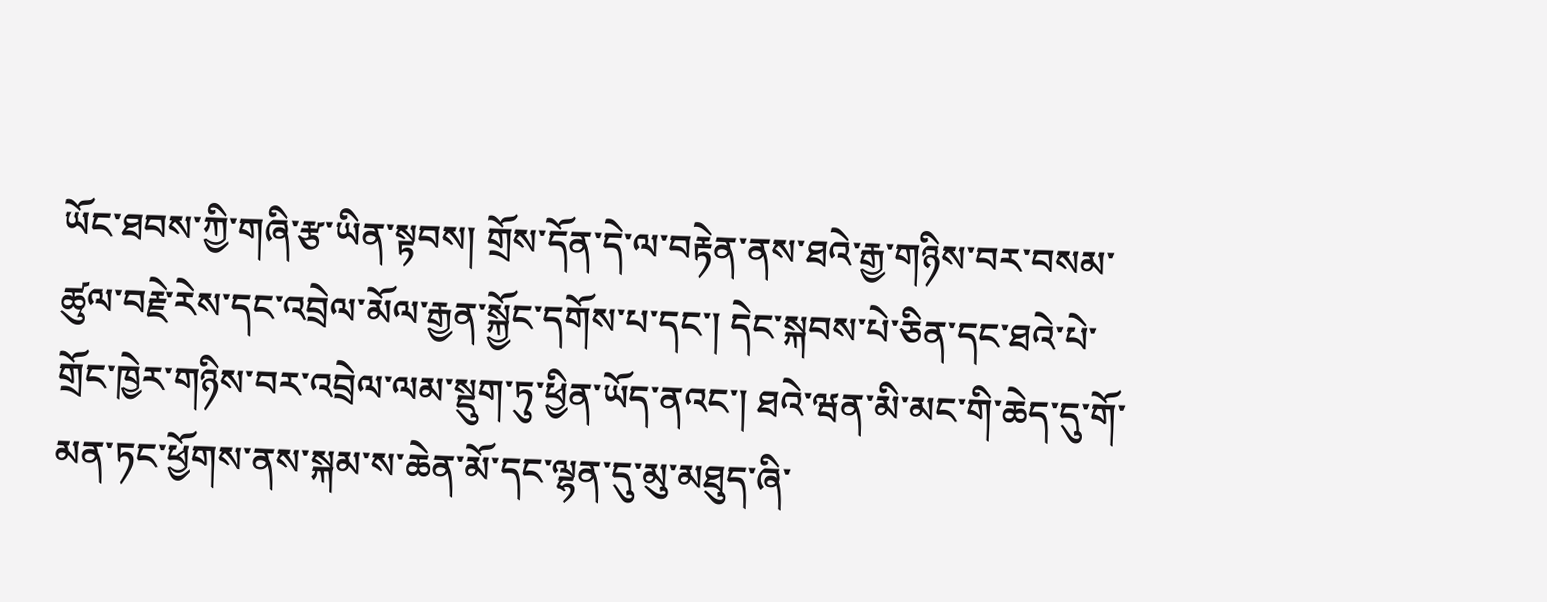ཡོང་ཐབས་ཀྱི་གཞི་རྩ་ཡིན་སྟབས། གྲོས་དོན་དེ་ལ་བརྟེན་ནས་ཐའེ་རྒྱ་གཉིས་བར་བསམ་ཚུལ་བརྗེ་རེས་དང་འབྲེལ་མོལ་རྒྱན་སྐྱོང་དགོས་པ་དང་། དེང་སྐབས་པེ་ཅིན་དང་ཐའེ་པེ་གྲོང་ཁྱེར་གཉིས་བར་འབྲེལ་ལམ་སྡུག་ཏུ་ཕྱིན་ཡོད་ནའང་། ཐའེ་ཝན་མི་མང་གི་ཆེད་དུ་གོ་མན་ཏང་ཕྱོགས་ནས་སྐམ་ས་ཆེན་མོ་དང་ལྷན་དུ་མུ་མཐུད་ཞི་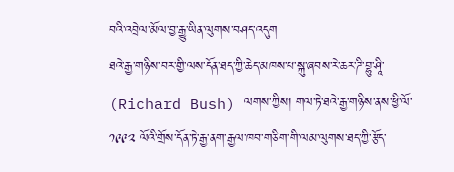བའི་འབྲེལ་མོལ་བྱ་རྒྱུ་ཡིན་ལུགས་བཤད་འདུག
ཐའེ་རྒྱ་གཉིས་བར་གྱི་ལས་དོན་ཐད་ཀྱི་ཆེད་མཁས་པ་སྐུ་ཞབས་རེ་ཆར་ཌི་བྷུ་ཤཱི་ (Richard Bush) ལགས་ཀྱིས། གལ་ཏེ་ཐའེ་རྒྱ་གཉིས་ནས་ཕྱི་ལོ་ ༡༩༩༢ ལོའི་གྲོས་དོན་ཏེ་རྒྱ་ནག་རྒྱལ་ཁབ་གཅིག་གི་ལམ་ལུགས་ཐད་ཀྱི་རྩོད་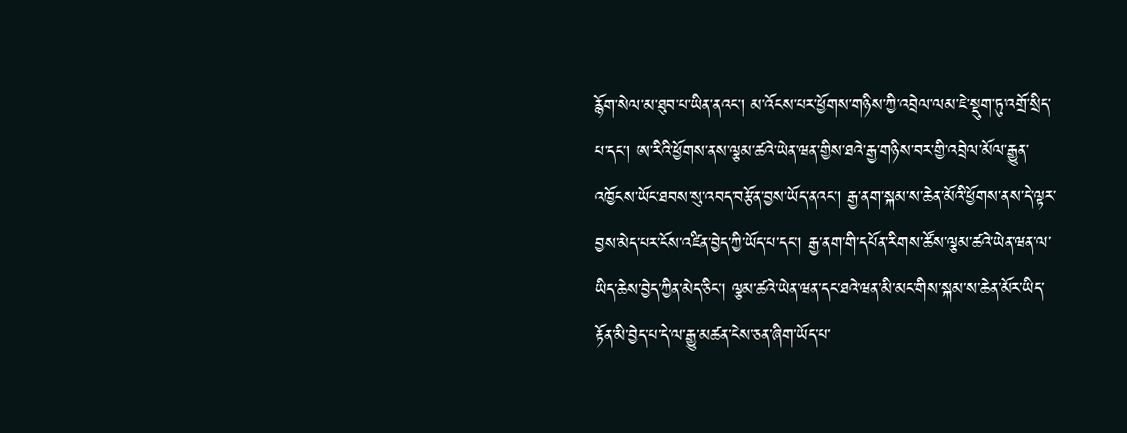རྙོག་སེལ་མ་ཐུབ་པ་ཡིན་ནའང་། མ་འོངས་པར་ཕྱོགས་གཉིས་ཀྱི་འབྲེལ་ལམ་ཇེ་སྡུག་ཏུ་འགྲོ་སྲིད་པ་དང་། ཨ་རིའི་ཕྱོགས་ནས་ལྕམ་ཚའེ་ཡེན་ཝན་གྱིས་ཐའེ་རྒྱ་གཉིས་བར་གྱི་འབྲེལ་མོལ་རྒྱུན་འཁྱོངས་ཡོང་ཐབས་སུ་འབད་བརྩོན་བྱས་ཡོད་ནའང་། རྒྱ་ནག་སྐམ་ས་ཆེན་མོའི་ཕྱོགས་ནས་དེ་ལྟར་བྱས་མེད་པར་ངོས་འཛིན་བྱེད་ཀྱི་ཡོད་པ་དང་། རྒྱ་ནག་གི་དཔོན་རིགས་ཚོས་ལྕམ་ཚའེ་ཡེན་ཝན་ལ་ཡིད་ཆེས་བྱེད་ཀྱིན་མེད་ཅིང་། ལྕམ་ཚའེ་ཡེན་ཝན་དང་ཐའེ་ཝན་མི་མང་གིས་སྐམ་ས་ཆེན་མོར་ཡིད་རྟོན་མི་བྱེད་པ་དེ་ལ་རྒྱུ་མཚན་ངེས་ཅན་ཞིག་ཡོད་པ་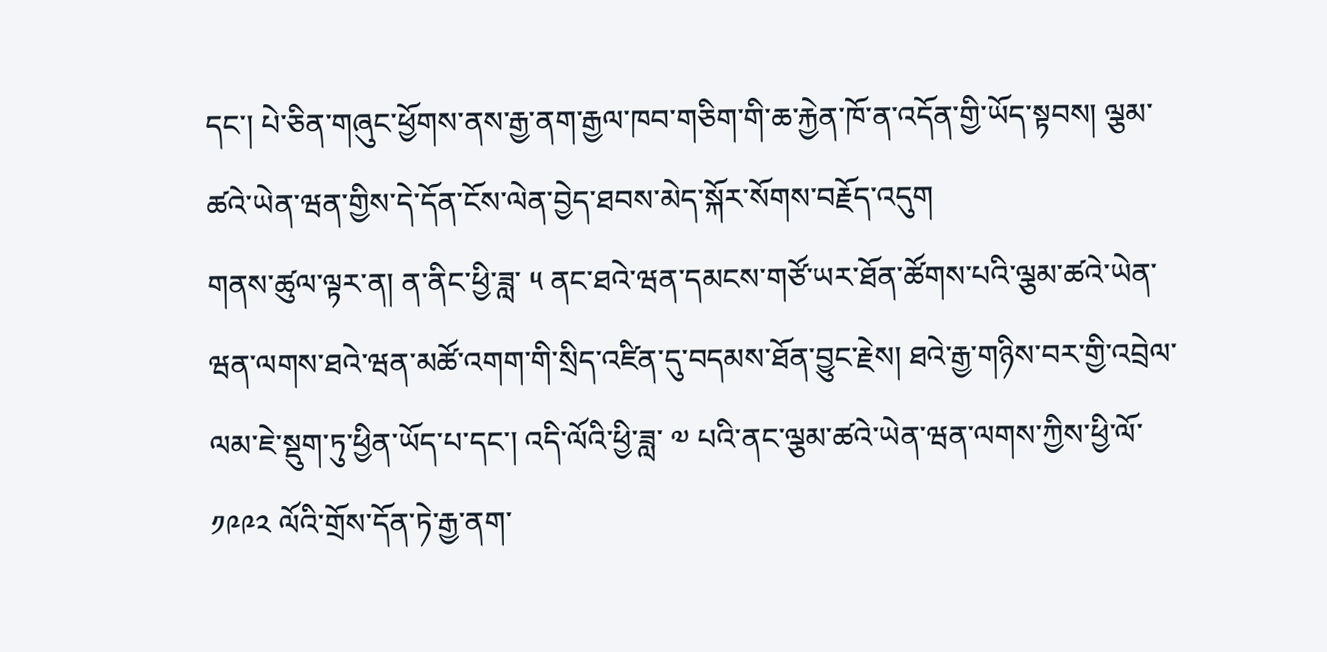དང་། པེ་ཅིན་གཞུང་ཕྱོགས་ནས་རྒྱ་ནག་རྒྱལ་ཁབ་གཅིག་གི་ཆ་རྐྱེན་ཁོ་ན་འདོན་གྱི་ཡོད་སྟབས། ལྕམ་ཚའེ་ཡེན་ཝན་གྱིས་དེ་དོན་ངོས་ལེན་བྱེད་ཐབས་མེད་སྐོར་སོགས་བརྗོད་འདུག
གནས་ཚུལ་ལྟར་ན། ན་ནིང་ཕྱི་ཟླ་ ༥ ནང་ཐའེ་ཝན་དམངས་གཙོ་ཡར་ཐོན་ཚོགས་པའི་ལྕམ་ཚའེ་ཡེན་ཝན་ལགས་ཐའེ་ཝན་མཚོ་འགག་གི་སྲིད་འཛིན་དུ་བདམས་ཐོན་བྱུང་རྗེས། ཐའེ་རྒྱ་གཉིས་བར་གྱི་འབྲེལ་ལམ་ཇེ་སྡུག་ཏུ་ཕྱིན་ཡོད་པ་དང་། འདི་ལོའི་ཕྱི་ཟླ་ ༧ པའི་ནང་ལྕམ་ཚའེ་ཡེན་ཝན་ལགས་ཀྱིས་ཕྱི་ལོ་ ༡༩༩༢ ལོའི་གྲོས་དོན་ཏེ་རྒྱ་ནག་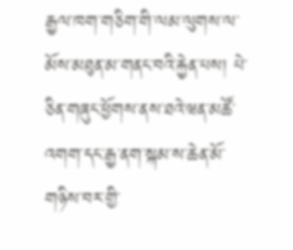རྒྱལ་ཁག་གཅིག་གི་ལམ་ལུགས་ལ་མོས་མཐུན་མ་གནང་བའི་རྐྱེན་པས། པེ་ཅིན་གཞུང་ཕྱོགས་ནས་ཐའེ་ཝན་མཚོ་འགག་དང་རྒྱ་ནག་སྐམ་ས་ཆེན་མོ་གཉིས་བར་གྱི་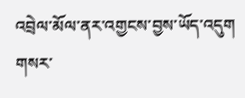འབྲེལ་མོལ་ནར་འགྱངས་བྱས་ཡོད་འདུག
གསར་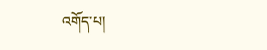འགོད་པ།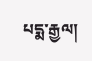པདྨ་རྒྱལ།